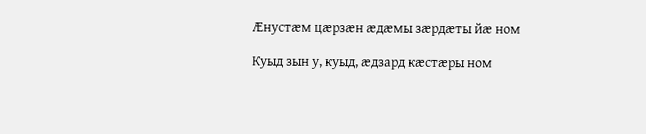Æнустæм цæрзæн æдæмы зæрдæты йæ ном

Куыд зын у, куыд, æдзард кæстæры ном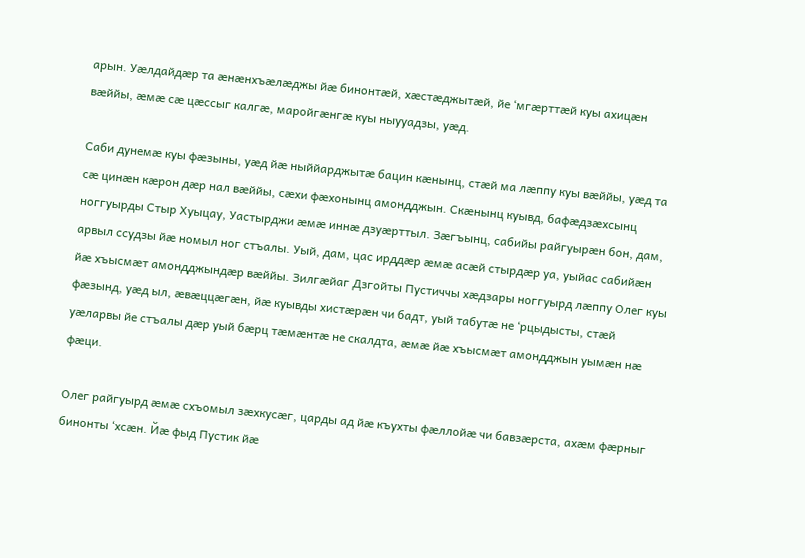арын. Уæлдайдæр та æнæнхъæлæджы йæ бинонтæй, хæстæджытæй, йе ‘мгæрттæй куы ахицæн вæййы, æмæ сæ цæссыг калгæ, маройгæнгæ куы ныууадзы, уæд.

Саби дунемæ куы фæзыны, уæд йæ ныййарджытæ бацин кæнынц, стæй ма лæппу куы вæййы, уæд та сæ цинæн кæрон дæр нал вæййы, сæхи фæхонынц амондджын. Скæнынц куывд, бафæдзæхсынц ноггуырды Стыр Хуыцау, Уастырджи æмæ иннæ дзуæрттыл. Зæгъынц, сабийы райгуырæн бон, дам, арвыл ссудзы йæ номыл ног стъалы. Уый, дам, цас ирддæр æмæ асæй стырдæр уа, уыйас сабийæн йæ хъысмæт амондджындæр вæййы. Зилгæйаг Дзгойты Пустиччы хæдзары ноггуырд лæппу Олег куы фæзынд, уæд ыл, æвæццæгæн, йæ куывды хистæрæн чи бадт, уый табутæ не ‘рцыдысты, стæй уæларвы йе стъалы дæр уый бæрц тæмæнтæ не скалдта, æмæ йæ хъысмæт амондджын уымæн нæ фæци.

Олег райгуырд æмæ схъомыл зæхкусæг, царды ад йæ къухты фæллойæ чи бавзæрста, ахæм фæрныг бинонты ‘хсæн. Йæ фыд Пустик йæ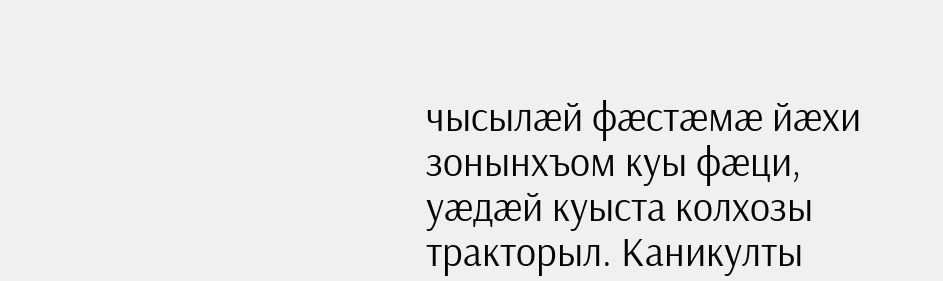чысылæй фæстæмæ йæхи зонынхъом куы фæци, уæдæй куыста колхозы тракторыл. Каникулты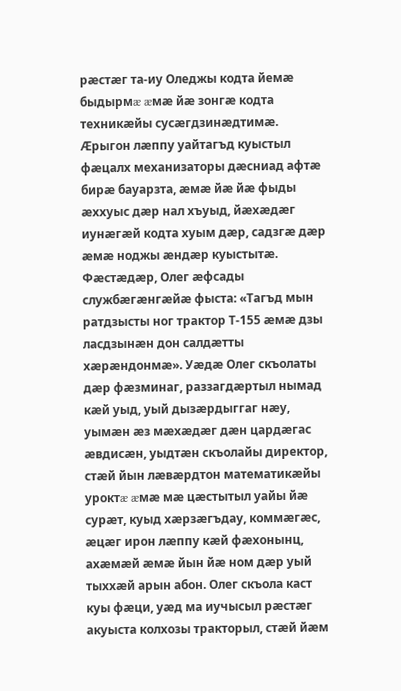рæстæг та-иу Оледжы кодта йемæ быдырмæ æмæ йæ зонгæ кодта техникæйы сусæгдзинæдтимæ. Æрыгон лæппу уайтагъд куыстыл фæцалх механизаторы дæсниад афтæ бирæ бауарзта, æмæ йæ йæ фыды æххуыс дæр нал хъуыд, йæхæдæг иунæгæй кодта хуым дæр, садзгæ дæр æмæ ноджы æндæр куыстытæ. Фæстæдæр, Олег æфсады службæгæнгæйæ фыста: «Тагъд мын ратдзысты ног трактор Т-155 æмæ дзы ласдзынæн дон салдæтты хæрæндонмæ». Уæдæ Олег скъолаты дæр фæзминаг, раззагдæртыл нымад кæй уыд, уый дызæрдыггаг нæу, уымæн æз мæхæдæг дæн цардæгас æвдисæн, уыдтæн скъолайы директор, стæй йын лæвæрдтон математикæйы уроктæ æмæ мæ цæстытыл уайы йæ сурæт, куыд хæрзæгъдау, коммæгæс, æцæг ирон лæппу кæй фæхонынц, ахæмæй æмæ йын йæ ном дæр уый тыххæй арын абон. Олег скъола каст куы фæци, уæд ма иучысыл рæстæг акуыста колхозы тракторыл, стæй йæм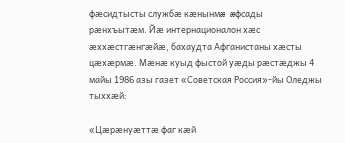фæсидтысты службæ кæнынмæ æфсады рæнхъытæм. Йæ интернационалон хæс æххæстгæнгæйæ, бахаудта Афганистаны хæсты цæхæрмæ. Мæнæ куыд фыстой уæды рæстæджы 4 майы 1986 азы газет «Советская Россия»-йы Оледжы тыххæй:

«Цæрæнуæттæ фаг кæй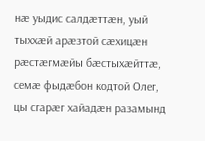нæ уыдис салдæттæн, уый тыххæй арæзтой сæхицæн рæстæгмæйы бæстыхæйттæ, семæ фыдæбон кодтой Олег, цы сгарæг хайадæн разамынд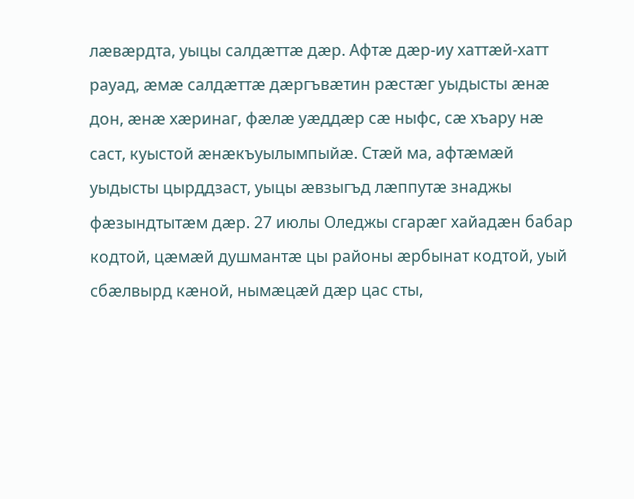лæвæрдта, уыцы салдæттæ дæр. Афтæ дæр-иу хаттæй-хатт рауад, æмæ салдæттæ дæргъвæтин рæстæг уыдысты æнæ дон, æнæ хæринаг, фæлæ уæддæр сæ ныфс, сæ хъару нæ саст, куыстой æнæкъуылымпыйæ. Стæй ма, афтæмæй уыдысты цырддзаст, уыцы æвзыгъд лæппутæ знаджы фæзындтытæм дæр. 27 июлы Оледжы сгарæг хайадæн бабар кодтой, цæмæй душмантæ цы районы æрбынат кодтой, уый сбæлвырд кæной, нымæцæй дæр цас сты,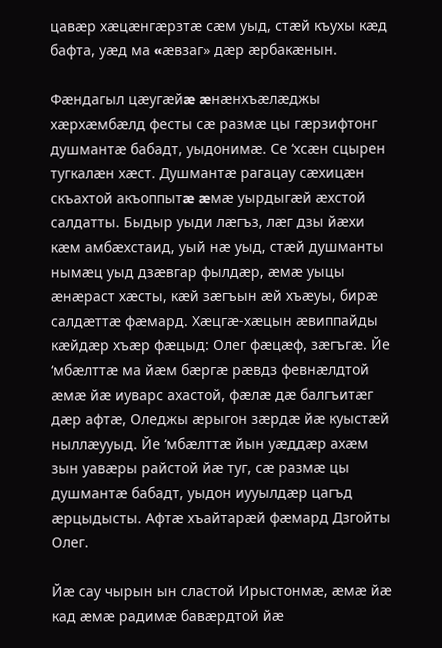цавæр хæцæнгæрзтæ сæм уыд, стæй къухы кæд бафта, уæд ма «æвзаг» дæр æрбакæнын.

Фæндагыл цæугæйæ æнæнхъæлæджы хæрхæмбæлд фесты сæ размæ цы гæрзифтонг душмантæ бабадт, уыдонимæ. Се ‘хсæн сцырен тугкалæн хæст. Душмантæ рагацау сæхицæн скъахтой акъоппытæ æмæ уырдыгæй æхстой салдатты. Быдыр уыди лæгъз, лæг дзы йæхи кæм амбæхстаид, уый нæ уыд, стæй душманты нымæц уыд дзæвгар фылдæр, æмæ уыцы æнæраст хæсты, кæй зæгъын æй хъæуы, бирæ салдæттæ фæмард. Хæцгæ-хæцын æвиппайды кæйдæр хъæр фæцыд: Олег фæцæф, зæгъгæ. Йе ‘мбæлттæ ма йæм бæргæ рæвдз февнæлдтой æмæ йæ иуварс ахастой, фæлæ дæ балгъитæг дæр афтæ, Оледжы æрыгон зæрдæ йæ куыстæй ныллæууыд. Йе ‘мбæлттæ йын уæддæр ахæм зын уавæры райстой йæ туг, сæ размæ цы душмантæ бабадт, уыдон иууылдæр цагъд æрцыдысты. Афтæ хъайтарæй фæмард Дзгойты Олег.

Йæ сау чырын ын сластой Ирыстонмæ, æмæ йæ кад æмæ радимæ бавæрдтой йæ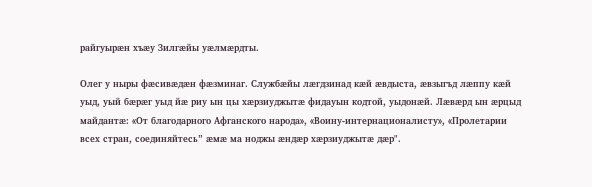райгуырæн хъæу Зилгæйы уæлмæрдты.

Олег у ныры фæсивæдæн фæзминаг. Службæйы лæгдзинад кæй æвдыста, æвзыгъд лæппу кæй уыд, уый бæрæг уыд йæ риу ын цы хæрзиуджытæ фидауын кодтой, уыдонæй. Лæвæрд ын æрцыд майдантæ: «От благодарного Афганского народа», «Воину-интернационалисту», «Пролетарии всех стран, соединяйтесь” æмæ ма ноджы æндæр хæрзиуджытæ дæр".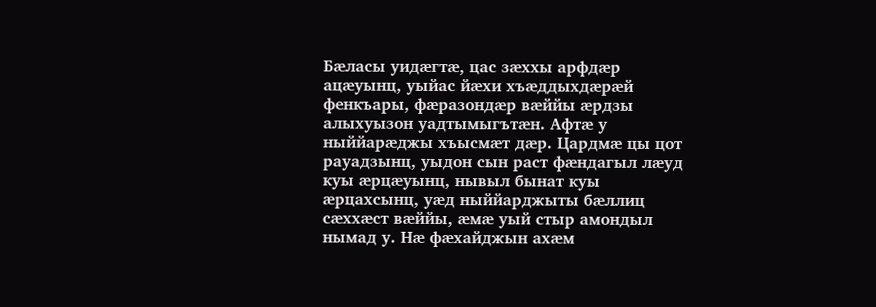Бæласы уидæгтæ, цас зæххы арфдæр ацæуынц, уыйас йæхи хъæддыхдæрæй фенкъары, фæразондæр вæййы æрдзы алыхуызон уадтымыгътæн. Афтæ у ныййарæджы хъысмæт дæр. Цардмæ цы цот рауадзынц, уыдон сын раст фæндагыл лæуд куы æрцæуынц, нывыл бынат куы æрцахсынц, уæд ныййарджыты бæллиц сæххæст вæййы, æмæ уый стыр амондыл нымад у. Нæ фæхайджын ахæм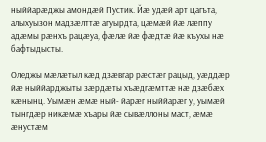ныййарæджы амондæй Пустик. Йæ удæй арт цагъта, алыхуызон мадзæлттæ агуырдта, цæмæй йæ лæппу адæмы рæнхъ рацæуа, фæлæ йæ фæдтæ йæ къухы нæ бафтыдысты.

Оледжы мæлæтыл кæд дзæвгар рæстæг рацыд, уæддæр йæ ныййарджыты зæрдæты хъæдгæмттæ нæ дзæбæх кæнынц. Уымæн æмæ ный- йарæг ныййарæг у, уымæй тынгдæр никæмæ хъары йæ сывæллоны маст, æмæ æнустæм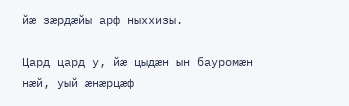йæ зæрдæйы арф ныххизы.

Цард цард у, йæ цыдæн ын бауромæн нæй, уый æнæрцæф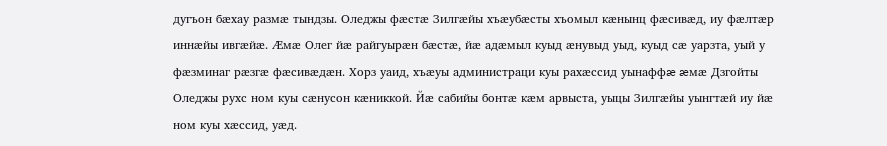дугъон бæхау размæ тындзы. Оледжы фæстæ Зилгæйы хъæубæсты хъомыл кæнынц фæсивæд, иу фæлтæр иннæйы ивгæйæ. Æмæ Олег йæ райгуырæн бæстæ, йæ адæмыл куыд æнувыд уыд, куыд сæ уарзта, уый у фæзминаг рæзгæ фæсивæдæн. Хорз уаид, хъæуы администраци куы рахæссид уынаффæ æмæ Дзгойты Оледжы рухс ном куы сæнусон кæниккой. Йæ сабийы бонтæ кæм арвыста, уыцы Зилгæйы уынгтæй иу йæ ном куы хæссид, уæд.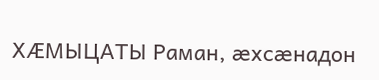ХÆМЫЦАТЫ Раман, æхсæнадон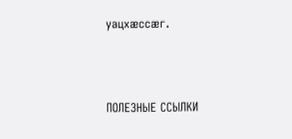уацхæссæг.



ПОЛЕЗНЫЕ ССЫЛКИ